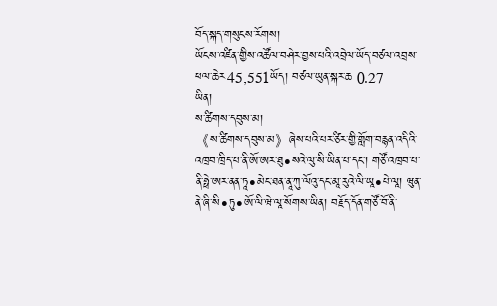བོད་སྐད་གསུངས་རོགས།
ཡོངས་འཛིན་གྱིས་འཚོལ་བཤེར་བྱས་པའི་འབྲེལ་ཡོད་བཙལ་འབྲས་ཕལ་ཆེར45,551ཡོད། བཙལ་ཡུན་སྐར་ཆ 0.27
ཡིན།
ས་ཚིགས་དབུས་མ།
《ས་ཚིགས་དབུས་མ》ཞེས་པའི་པར་ཙིར་གྱི་གློག་བརྙན་འདིའི་འཁྲབ་ཁྲིད་པ་ནི་ཨོ་ཨར་ཐུ•སའེ་ལུ་སི་ཡིན་པ་དང་། གཙོ་འཁྲབ་པ་ནི་ཧྥེ་ཨར་ནན་ཏཱ•མེང་ཐན་ནཱ་ཀུ་ལོའུ་དང་མཱ་རུའེ་ལི་ཡཱ•པེ་ལཱ། ཝུན་ནེ་ཞི་སི•ཏུ•ཨོ་ལི་ཝེ་ལཱ་སོགས་ཡིན། བརྗོད་དོན་གཙོ་བོ་ནི་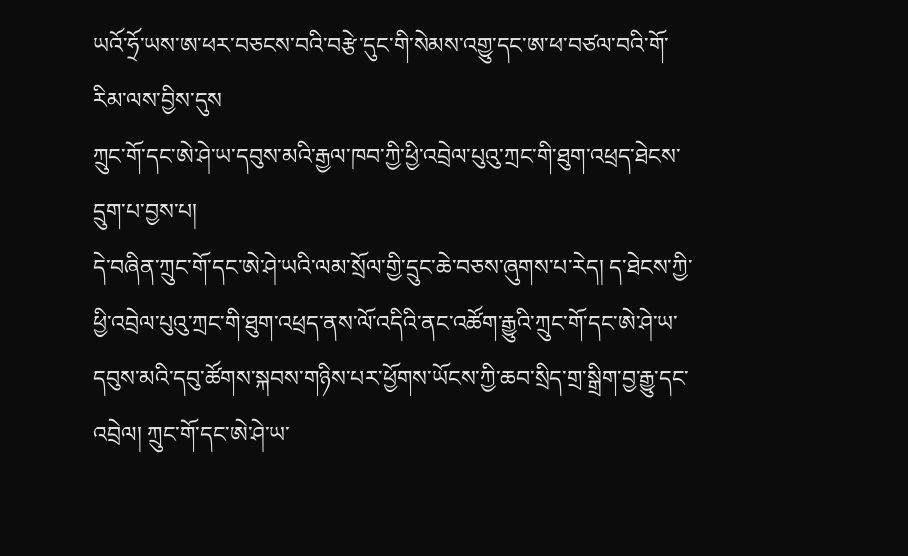ཡའོ་ཧྲོ་ཡས་ཨ་ཕར་བཅངས་བའི་བརྩེ་དུང་གི་སེམས་འགྱུ་དང་ཨ་ཕ་བཙལ་བའི་གོ་རིམ་ལས་བྱིས་དུས
ཀྲུང་གོ་དང་ཨེ་ཤེ་ཡ་དབུས་མའི་རྒྱལ་ཁབ་ཀྱི་ཕྱི་འབྲེལ་པུའུ་ཀྲང་གི་ཐུག་འཕྲད་ཐེངས་དྲུག་པ་བྱས་པ།
དེ་བཞིན་ཀྲུང་གོ་དང་ཨེ་ཤེ་ཡའི་ལམ་སྲོལ་གྱི་དྲུང་ཆེ་བཅས་ཞུགས་པ་རེད། ད་ཐེངས་ཀྱི་ཕྱི་འབྲེལ་པུའུ་ཀྲང་གི་ཐུག་འཕྲད་ནས་ལོ་འདིའི་ནང་འཚོག་རྒྱུའི་ཀྲུང་གོ་དང་ཨེ་ཤེ་ཡ་དབུས་མའི་དབུ་ཚོགས་སྐབས་གཉིས་པར་ཕྱོགས་ཡོངས་ཀྱི་ཆབ་སྲིད་གྲ་སྒྲིག་བྱ་རྒྱུ་དང་འབྲེལ། ཀྲུང་གོ་དང་ཨེ་ཤེ་ཡ་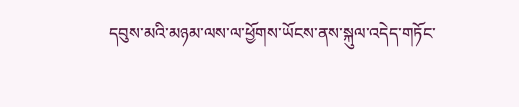དབུས་མའི་མཉམ་ལས་ལ་ཕྱོགས་ཡོངས་ནས་སྐུལ་འདེད་གཏོང་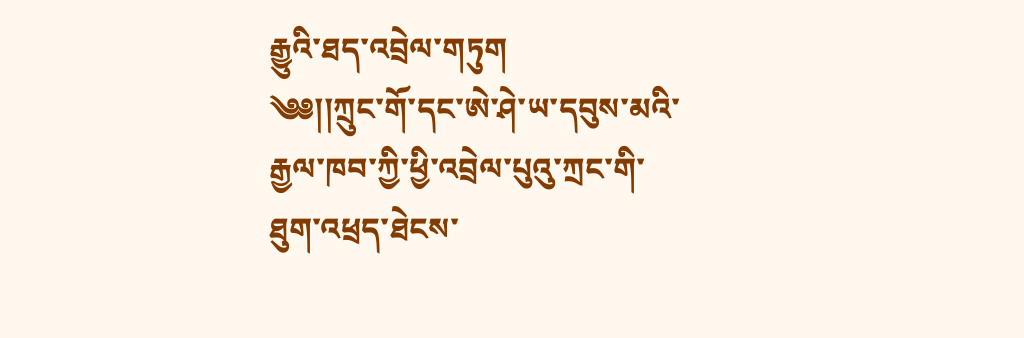རྒྱུའི་ཐད་འབྲེལ་གཏུག
༄༅།།ཀྲུང་གོ་དང་ཨེ་ཤེ་ཡ་དབུས་མའི་རྒྱལ་ཁབ་ཀྱི་ཕྱི་འབྲེལ་པུའུ་ཀྲང་གི་ཐུག་འཕྲད་ཐེངས་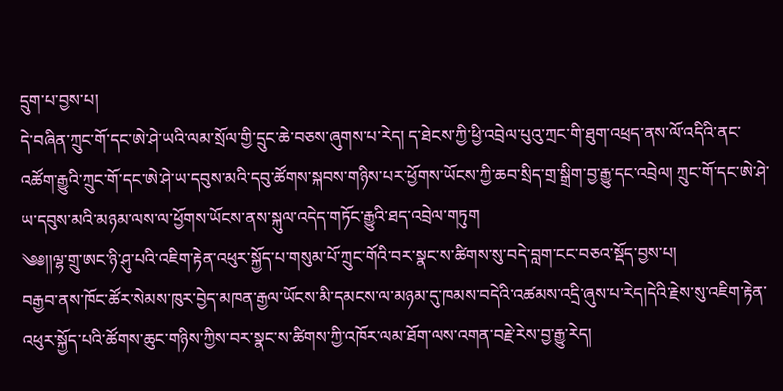དྲུག་པ་བྱས་པ།
དེ་བཞིན་ཀྲུང་གོ་དང་ཨེ་ཤེ་ཡའི་ལམ་སྲོལ་གྱི་དྲུང་ཆེ་བཅས་ཞུགས་པ་རེད། ད་ཐེངས་ཀྱི་ཕྱི་འབྲེལ་པུའུ་ཀྲང་གི་ཐུག་འཕྲད་ནས་ལོ་འདིའི་ནང་འཚོག་རྒྱུའི་ཀྲུང་གོ་དང་ཨེ་ཤེ་ཡ་དབུས་མའི་དབུ་ཚོགས་སྐབས་གཉིས་པར་ཕྱོགས་ཡོངས་ཀྱི་ཆབ་སྲིད་གྲ་སྒྲིག་བྱ་རྒྱུ་དང་འབྲེལ། ཀྲུང་གོ་དང་ཨེ་ཤེ་ཡ་དབུས་མའི་མཉམ་ལས་ལ་ཕྱོགས་ཡོངས་ནས་སྐུལ་འདེད་གཏོང་རྒྱུའི་ཐད་འབྲེལ་གཏུག
༄༅།།ལྷ་གྲུ་ཨང་ཉི་ཤུ་པའི་འཇིག་རྟེན་འཕུར་སྐྱོད་པ་གསུམ་པོ་ཀྲུང་གོའི་བར་སྣང་ས་ཚིགས་སུ་བདེ་བླག་ངང་བཅའ་སྡོད་བྱས་པ།
བརྒྱབ་ནས་ཁོང་ཚོར་སེམས་ཁུར་བྱེད་མཁན་རྒྱལ་ཡོངས་མི་དམངས་ལ་མཉམ་དུ་ཁམས་བདེའི་འཚམས་འདྲི་ཞུས་པ་རེད།དེའི་རྗེས་སུ་འཇིག་རྟེན་འཕུར་སྐྱོད་པའི་ཚོགས་ཆུང་གཉིས་ཀྱིས་བར་སྣང་ས་ཚིགས་ཀྱི་འཁོར་ལམ་ཐོག་ལས་འགན་བརྗེ་རེས་བྱ་རྒྱུ་རེད།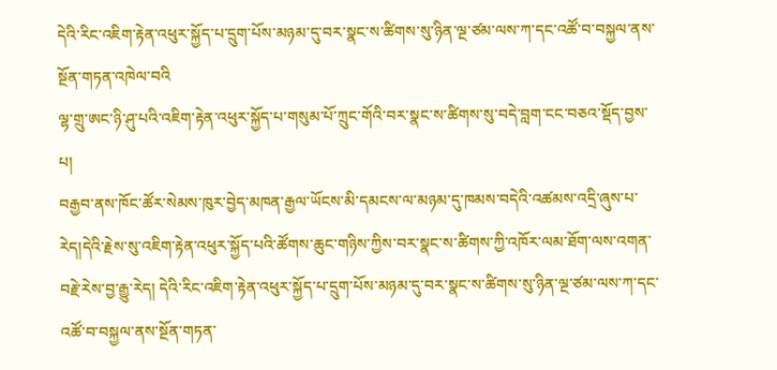དེའི་རིང་འཇིག་རྟེན་འཕུར་སྐྱོད་པ་དྲུག་པོས་མཉམ་དུ་བར་སྣང་ས་ཚིགས་སུ་ཉིན་ལྔ་ཙམ་ལས་ཀ་དང་འཚོ་བ་བསྐྱལ་ནས་སྔོན་གཏན་འཁེལ་བའི
ལྷ་གྲུ་ཨང་ཉི་ཤུ་པའི་འཇིག་རྟེན་འཕུར་སྐྱོད་པ་གསུམ་པོ་ཀྲུང་གོའི་བར་སྣང་ས་ཚིགས་སུ་བདེ་བླག་ངང་བཅའ་སྡོད་བྱས་པ།
བརྒྱབ་ནས་ཁོང་ཚོར་སེམས་ཁུར་བྱེད་མཁན་རྒྱལ་ཡོངས་མི་དམངས་ལ་མཉམ་དུ་ཁམས་བདེའི་འཚམས་འདྲི་ཞུས་པ་རེད།དེའི་རྗེས་སུ་འཇིག་རྟེན་འཕུར་སྐྱོད་པའི་ཚོགས་ཆུང་གཉིས་ཀྱིས་བར་སྣང་ས་ཚིགས་ཀྱི་འཁོར་ལམ་ཐོག་ལས་འགན་བརྗེ་རེས་བྱ་རྒྱུ་རེད། དེའི་རིང་འཇིག་རྟེན་འཕུར་སྐྱོད་པ་དྲུག་པོས་མཉམ་དུ་བར་སྣང་ས་ཚིགས་སུ་ཉིན་ལྔ་ཙམ་ལས་ཀ་དང་འཚོ་བ་བསྐྱལ་ནས་སྔོན་གཏན་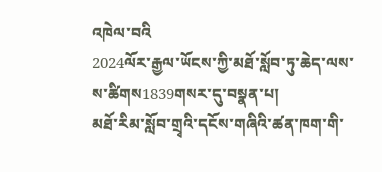འཁེལ་བའི
2024ལོར་རྒྱལ་ཡོངས་ཀྱི་མཐོ་སློབ་ཏུ་ཆེད་ལས་ས་ཚིགས1839གསར་དུ་བསྣན་པ།
མཐོ་རིམ་སློབ་གྲྭའི་དངོས་གཞིའི་ཚན་ཁག་གི་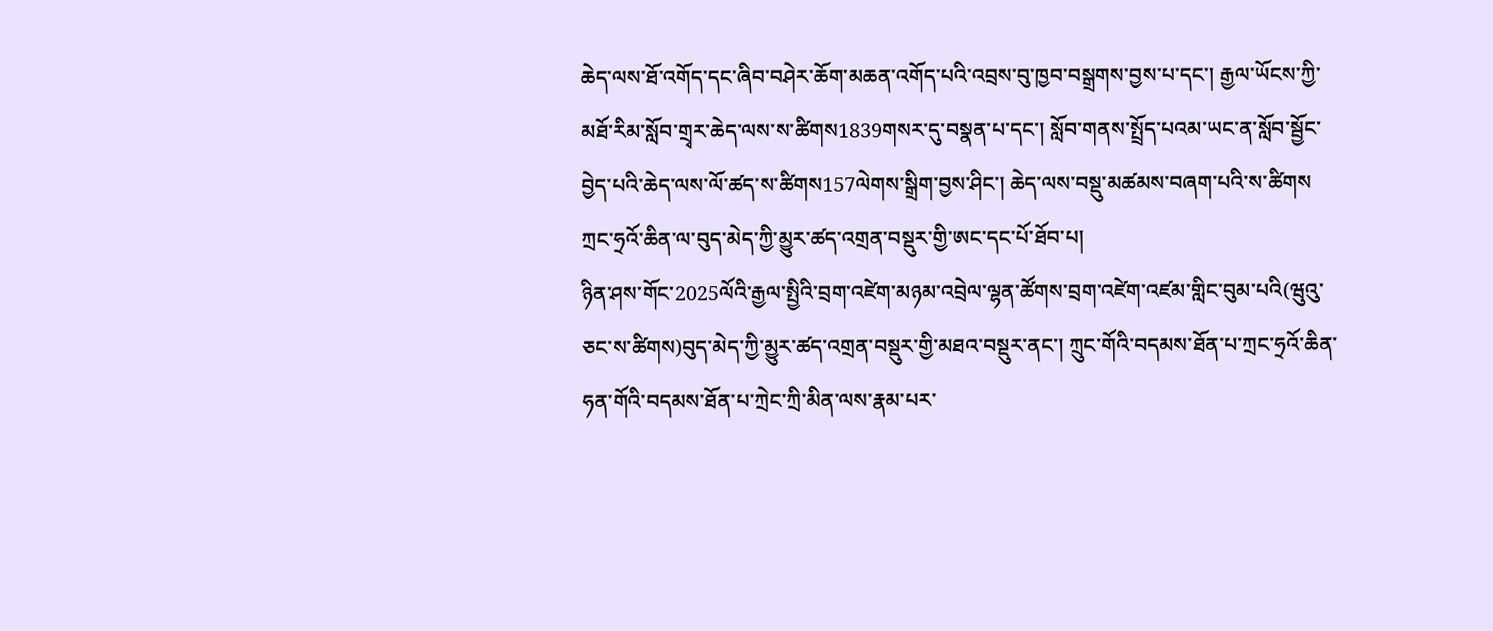ཆེད་ལས་ཐོ་འགོད་དང་ཞིབ་བཤེར་ཆོག་མཆན་འགོད་པའི་འབྲས་བུ་ཁྱབ་བསྒྲགས་བྱས་པ་དང་། རྒྱལ་ཡོངས་ཀྱི་མཐོ་རིམ་སློབ་གྲྭར་ཆེད་ལས་ས་ཚིགས1839གསར་དུ་བསྣན་པ་དང་། སློབ་གནས་སྤྲོད་པའམ་ཡང་ན་སློབ་སྦྱོང་བྱེད་པའི་ཆེད་ལས་ལོ་ཚད་ས་ཚིགས157ལེགས་སྒྲིག་བྱས་ཤིང་། ཆེད་ལས་བསྡུ་མཚམས་བཞག་པའི་ས་ཚིགས
ཀྲང་ཧྲའོ་ཆིན་ལ་བུད་མེད་ཀྱི་མྱུར་ཚད་འགྲན་བསྡུར་གྱི་ཨང་དང་པོ་ཐོབ་པ།
ཉིན་ཤས་གོང་2025ལོའི་རྒྱལ་སྤྱིའི་བྲག་འཛེག་མཉམ་འབྲེལ་ལྷན་ཚོགས་བྲག་འཛེག་འཛམ་གླིང་བུམ་པའི(ཝུའུ་ཅང་ས་ཚིགས)བུད་མེད་ཀྱི་མྱུར་ཚད་འགྲན་བསྡུར་གྱི་མཐའ་བསྡུར་ནང་། ཀྲུང་གོའི་བདམས་ཐོན་པ་ཀྲང་ཧྲའོ་ཆིན་ཧན་གོའི་བདམས་ཐོན་པ་ཀྲེང་ཀྲི་མིན་ལས་རྣམ་པར་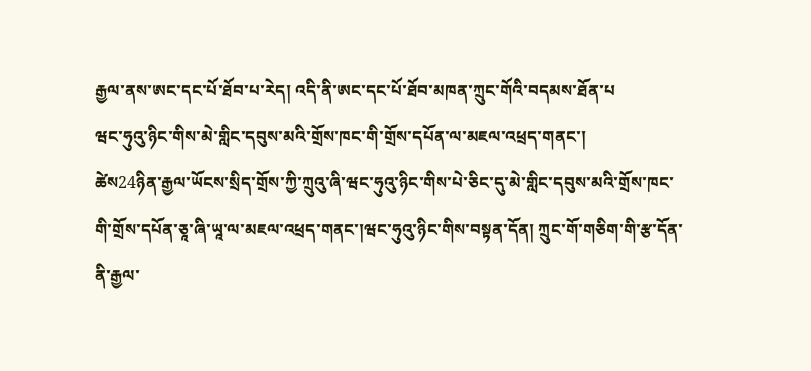རྒྱལ་ནས་ཨང་དང་པོ་ཐོབ་པ་རེད། འདི་ནི་ཨང་དང་པོ་ཐོབ་མཁན་ཀྲུང་གོའི་བདམས་ཐོན་པ
ཝང་ཧུའུ་ཉིང་གིས་མེ་གླིང་དབུས་མའི་གྲོས་ཁང་གི་གྲོས་དཔོན་ལ་མཇལ་འཕྲད་གནང་།
ཚེས24ཉིན་རྒྱལ་ཡོངས་སྲིད་གྲོས་ཀྱི་ཀྲུའུ་ཞི་ཝང་ཧུའུ་ཉིང་གིས་པེ་ཅིང་དུ་མེ་གླིང་དབུས་མའི་གྲོས་ཁང་གི་གྲོས་དཔོན་ཅཱ་ཞི་ཡཱ་ལ་མཇལ་འཕྲད་གནང་།ཝང་ཧུའུ་ཉིང་གིས་བསྟན་དོན། ཀྲུང་གོ་གཅིག་གི་རྩ་དོན་ནི་རྒྱལ་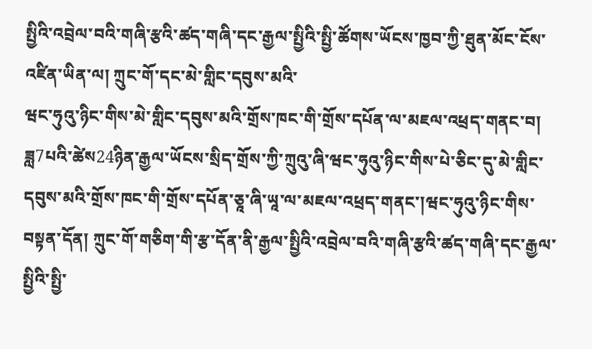སྤྱིའི་འབྲེལ་བའི་གཞི་རྩའི་ཚད་གཞི་དང་རྒྱལ་སྤྱིའི་སྤྱི་ཚོགས་ཡོངས་ཁྱབ་ཀྱི་ཐུན་མོང་ངོས་འཛིན་ཡིན་ལ། ཀྲུང་གོ་དང་མེ་གླིང་དབུས་མའི་
ཝང་ཧུའུ་ཉིང་གིས་མེ་གླིང་དབུས་མའི་གྲོས་ཁང་གི་གྲོས་དཔོན་ལ་མཇལ་འཕྲད་གནང་བ།
ཟླ7པའི་ཚེས24ཉིན་རྒྱལ་ཡོངས་སྲིད་གྲོས་ཀྱི་ཀྲུའུ་ཞི་ཝང་ཧུའུ་ཉིང་གིས་པེ་ཅིང་དུ་མེ་གླིང་དབུས་མའི་གྲོས་ཁང་གི་གྲོས་དཔོན་ཅཱ་ཞི་ཡཱ་ལ་མཇལ་འཕྲད་གནང་།ཝང་ཧུའུ་ཉིང་གིས་བསྟན་དོན། ཀྲུང་གོ་གཅིག་གི་རྩ་དོན་ནི་རྒྱལ་སྤྱིའི་འབྲེལ་བའི་གཞི་རྩའི་ཚད་གཞི་དང་རྒྱལ་སྤྱིའི་སྤྱི་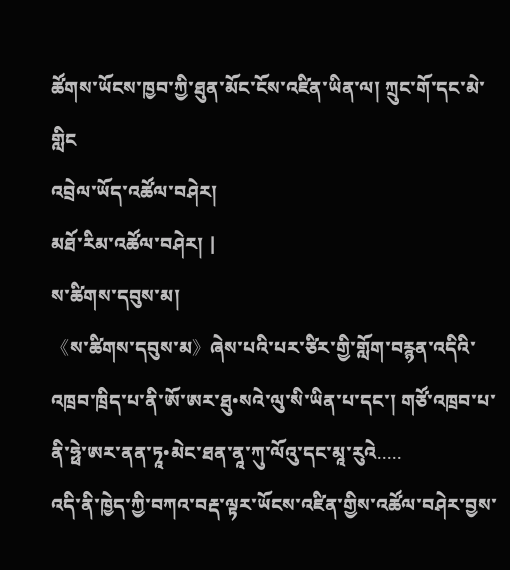ཚོགས་ཡོངས་ཁྱབ་ཀྱི་ཐུན་མོང་ངོས་འཛིན་ཡིན་ལ། ཀྲུང་གོ་དང་མེ་གླིང
འབྲེལ་ཡོད་འཚོལ་བཤེར།
མཐོ་རིམ་འཚོལ་བཤེར། |
ས་ཚིགས་དབུས་མ།
《ས་ཚིགས་དབུས་མ》ཞེས་པའི་པར་ཙིར་གྱི་གློག་བརྙན་འདིའི་འཁྲབ་ཁྲིད་པ་ནི་ཨོ་ཨར་ཐུ•སའེ་ལུ་སི་ཡིན་པ་དང་། གཙོ་འཁྲབ་པ་ནི་ཧྥེ་ཨར་ནན་ཏཱ•མེང་ཐན་ནཱ་ཀུ་ལོའུ་དང་མཱ་རུའེ.....
འདི་ནི་ཁྱེད་ཀྱི་བཀའ་བརྡ་ལྟར་ཡོངས་འཛིན་གྱིས་འཚོལ་བཤེར་བྱས་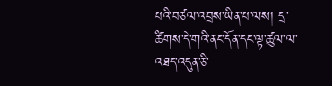པའི་བཙལ་འབྲས་ཡིན་པ་ལས། དྲ་ཚིགས་དེ་གའི་ནང་དོན་དང་ལྟ་ཚུལ་ལ་འཐད་འདུན་ཅི་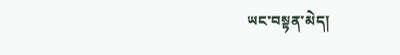ཡང་བསྟན་མེད།